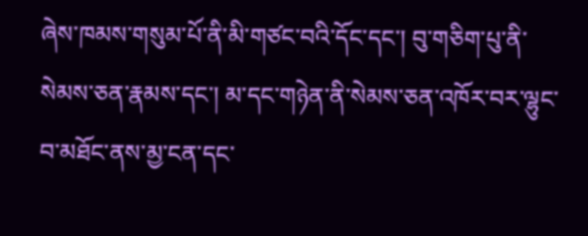ཞེས་ཁམས་གསུམ་པོ་ནི་མི་གཙང་བའི་དོང་དང་། བུ་གཅིག་པུ་ནི་སེམས་ཅན་རྣམས་དང་། མ་དང་གཉེན་ནི་སེམས་ཅན་འཁོར་བར་ལྷུང་བ་མཐོང་ནས་མྱ་ངན་དང་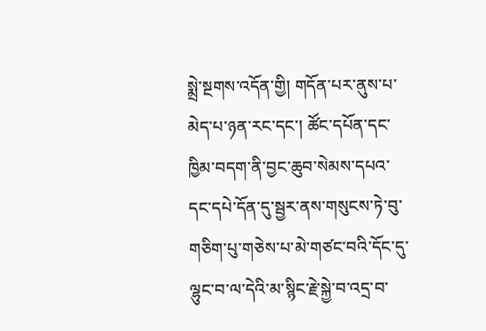སྨྲེ་སྔགས་འདོན་གྱི། གདོན་པར་ནུས་པ་མེད་པ་ཉན་རང་དང་། ཚོང་དཔོན་དང་ཁྱིམ་བདག་ནི་བྱང་ཆུབ་སེམས་དཔའ་དང་དཔེ་དོན་དུ་སྦྱར་ནས་གསུངས་ཏེ་བུ་གཅིག་པུ་གཅེས་པ་མེ་གཙང་བའི་དོང་དུ་ལྷུང་བ་ལ་དེའི་མ་སྙིང་རྗེ་སྐྱེ་བ་འདྲ་བ་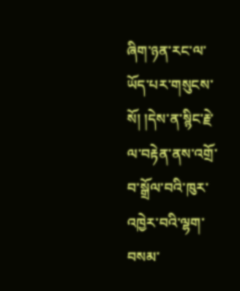ཞིག་ཉན་རང་ལ་ཡོད་པར་གསུངས་སོ། །དེས་ན་སྙིང་རྗེ་ལ་བརྟེན་ནས་འགྲོ་བ་སྒྲོལ་བའི་ཁུར་འཁྱེར་བའི་ལྷག་བསམ་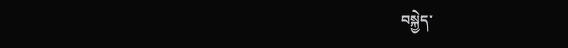བསྐྱེད་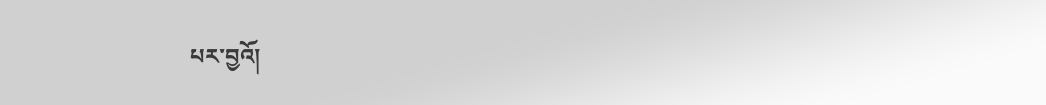པར་བྱའོ།